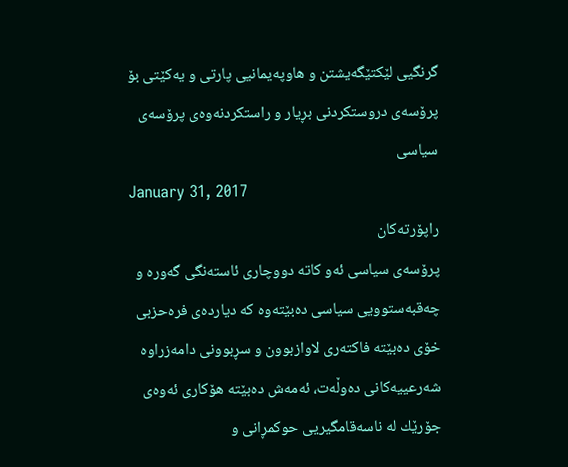گرنگیی لێكتێگەیشتن و هاوپەیمانیی پارتی و یەكێتی بۆ پرۆسەی دروستكردنی بڕیار و راستكردنەوەی پرۆسەی سیاسی
January 31, 2017
راپۆرتەکان
پرۆسەی سیاسی ئەو كاتە دووچاری ئاستەنگی گەورە و چەقبەستوویی سیاسی دەبێتەوە كە دیاردەی فرەحزبی خۆی دەبێتە فاكتەری لاوازبوون و سڕبوونی دامەزراوە شەرعییەكانی دەوڵەت، ئەمەش دەبێتە هۆكاری ئەوەی جۆرێك لە ناسەقامگیریی حوكمڕانی و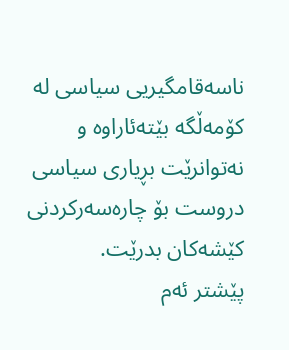ناسەقامگیریی سیاسی لە كۆمەڵگە بێتەئاراوە و نەتوانرێت بڕیاری سیاسی دروست بۆ چارەسەركردنی كێشەكان بدرێت.
پێشتر ئەم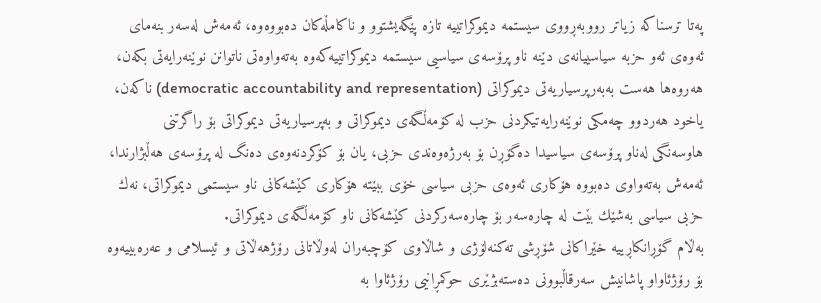پەتا ترسناكە زیاتر رووبەڕووی سیستمە دیموكراتییە تازە پێگەیشتوو و ناكامڵەكان دەبووەوە، ئەمەش لەسەر بنەمای ئەوەی ئەو حزبە سیاسییانەی دێنە ناو پرۆسەی سیاسیی سیستمە دیموكراتییەكەوە بەتەواوەتی ناتوانن نوێنەرایەتی بكەن، هەروەها هەست بەبەرپرسیاریەتی دیموكراتی (democratic accountability and representation) ناكەن، یاخود هەردوو چەمكی نوێنەرایەتیكردنی حزب لە كۆمەڵگەی دیموكراتی و بەپرسیاریەتی دیموكراتی بۆ راگرتنی هاوسەنگی لەناو پرۆسەی سیاسیدا دەگۆڕن بۆ بەرژەوەندی حزبی، یان بۆ كۆكردنەوەی دەنگ لە پرۆسەی هەڵبژارندا، ئەمەش بەتەواوی دەبووە هۆكاری ئەوەی حزبی سیاسی خۆی ببێتە هۆكاری كێشەكانی ناو سیستمی دیموكراتی، نەك حزبی سیاسی بەشێك بێت لە چارەسەر بۆ چارەسەركردنی كێشەكانی ناو كۆمەڵگەی دیموكراتی.
بەڵام گۆڕانكاڕییە خێراكانی شۆڕشی تەكنەلۆژی و شاڵاوی كۆچبەران لەوڵاتانی رۆژهەڵاتی و ئیسلامی و عەرەبییەوە بۆ رۆژئاواو پاشانیش سەرقاڵبوونی دەستەبژێری حوكمڕانیی رۆژئاوا بە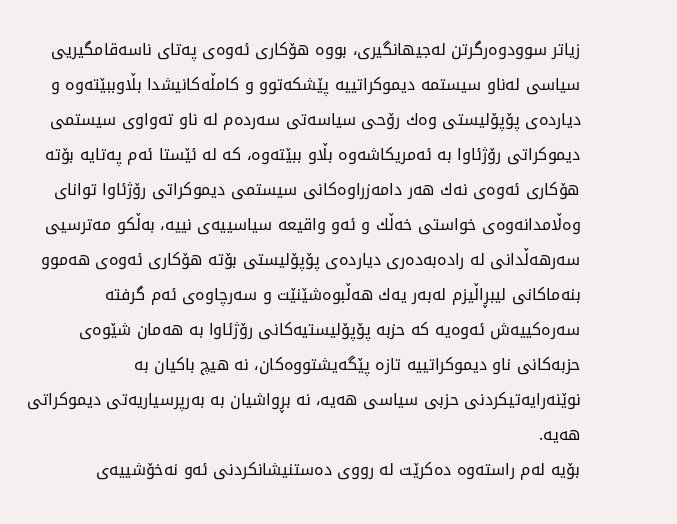زیاتر سوودوەرگرتن لەجیهانگیری، بووە هۆكاری ئەوەی پەتای ناسەقامگیریی سیاسی لەناو سیستمە دیموكراتییە پێشكەتوو و كامڵەكانیشدا بڵاوببێتەوە و دیاردەی پۆپۆلیستی وەك رۆحی سیاسەتی سەردەم لە ناو تەواوی سیستمی دیموكراتی رۆژئاوا بە ئەمریكاشەوە بڵاو ببێتەوە، كە لە ئێستا ئەم پەتایە بۆتە هۆكاری ئەوەی نەك هەر دامەزراوەكانی سیستمی دیموكراتی رۆژئاوا توانای وەڵامدانەوەی خواستی خەڵك و ئەو واقیعە سیاسییەی نییە، بەڵكو مەترسیی سەرهەڵدانی لە رادەبەدەری دیاردەی پۆپۆلیستی بۆتە هۆكاری ئەوەی هەموو بنەماكانی لیبڕاڵیزم لەبەر یەك هەڵبوەشێنێت و سەرچاوەی ئەم گرفتە سەرەكییەش ئەوەیە كە حزبە پۆپۆلیستیەكانی رۆژئاوا بە هەمان شێوەی حزبەكانی ناو دیموكراتییە تازە پێگەیشتووەكان، نە هیچ باكیان بە نوێنەرایەتیكردنی حزبی سیاسی هەیە، نە بڕواشیان بە بەرپرسیاریەتی دیموكراتی هەیە.
بۆیە لەم راستەوە دەكرێت لە رووی دەستنیشانكردنی ئەو نەخۆشییەی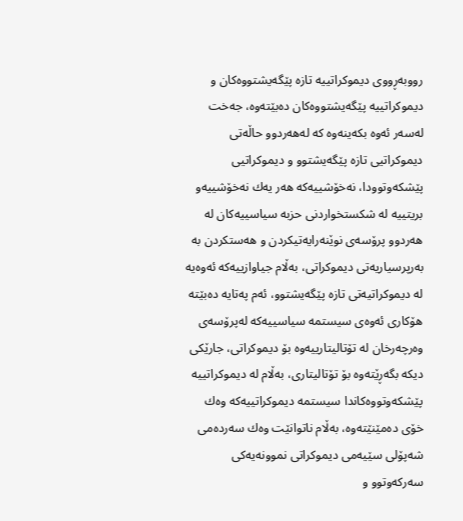رووبەڕووی دیموكراتییە تازە پێگەیشتووەكان و دیموكراتییە پێگەیشتووەكان دەبێتەوە، جەخت لەسەر ئەوە بكەینەوە كە لەهەردوو حاڵەتی دیموكراتیی تازە پێگەیشتوو و دیموكراتیی پێشكەوتوودا، نەخۆشییەكە هەر یەك نەخۆشییەو بریتییە لە شكستخواردنی حزبە سیاسییەكان لە هەردوو پرۆسەی نوێنەرایەتیكردن و هەستكردن بە بەرپرسیاریەتی دیموكراتی، بەڵام جیاوازییەكە ئەوەیە لە دیموكراتیەتی تازە پێگەیشتوو، ئەم پەتایە دەبێتە هۆكاری ئەوەی سیستمە سیاسییەكە لەپرۆسەی وەرچەرخان لە تۆتالیتارییەوە بۆ دیموكراتی، جارێكی دیكە بگەڕێتەوە بۆ تۆتالیتاری، بەڵام لە دیموكراتییە پێشكەوتووەكاندا سیستمە دیموكراتییەكە وەك خۆی دەمێنێتەوە، بەڵام ناتوانێت وەك سەردەمی شەپۆلی سێیەمی دیموكراتی نموونەیەكی سەركەوتوو و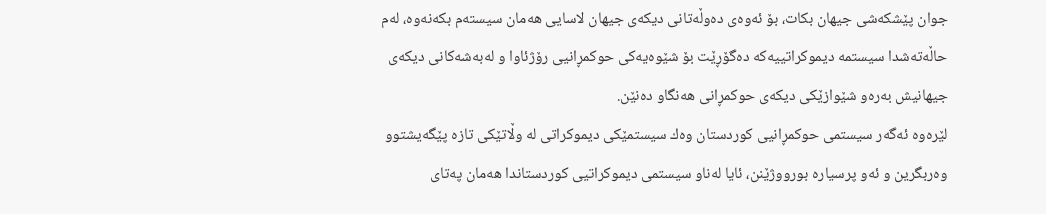جوان پێشكەشی جیهان بكات، بۆ ئەوەی دەوڵەتانی دیكەی جیهان لاسایی هەمان سیستەم بكەنەوە، لەم حاڵەتەشدا سیستمە دیموكراتییەكە دەگۆڕێت بۆ شێوەیەكی حوكمڕانیی رۆژئاوا و لەبەشەكانی دیكەی جیهانیش بەرەو شێوازێكی دیكەی حوكمڕانی هەنگاو دەنێن.
لێرەوە ئەگەر سیستمی حوكمڕانیی كوردستان وەك سیستمێكی دیموكراتی لە وڵاتێكی تازە پێگەیشتوو وەربگرین و ئەو پرسیارە بورووژێنن، ئایا لەناو سیستمی دیموكراتیی كوردستاندا هەمان پەتای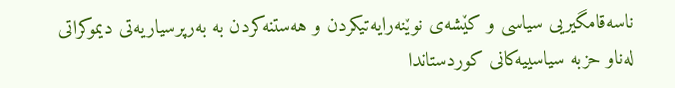ناسەقامگیریی سیاسی و كێشەی نوێنەرایەتیكردن و هەستنەكردن بە بەرپرسیاریەتی دیموكراتی لەناو حزبە سیاسییەكانی كوردستاندا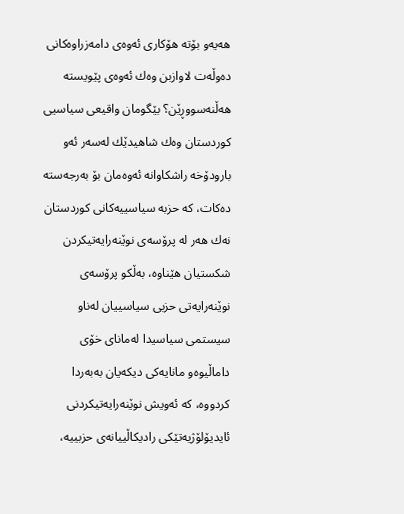هەیەو بۆتە هۆكاری ئەوەی دامەزراوەكانی دەوڵەت لاوازبن وەك ئەوەی پێویستە هەڵنەسووڕێن؟ بێگومان واقیعی سیاسیی كوردستان وەك شاهیدێك لەسەر ئەو بارودۆخە راشكاوانە ئەوەمان بۆ بەرجەستە دەكات، كە حزبە سیاسییەكانی كوردستان نەك هەر لە پرۆسەی نوێنەرایەتیكردن شكستیان هێناوە، بەڵكو پرۆسەی نوێنەرایەتی حزبی سیاسییان لەناو سیستمی سیاسیدا لەمانای خۆی داماڵیوەو مانایەكی دیكەیان بەبەردا كردووە، كە ئەویش نوێنەرایەتیكردنی ئایدیۆلۆژیەتێكی رادیكاڵییانەی حزبییە،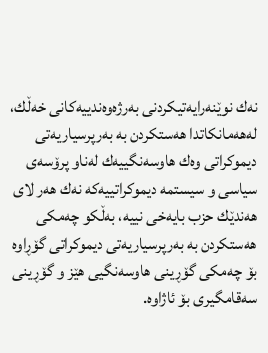نەك نوێنەرایەتیكردنی بەرژەوەندییەكانی خەڵك، لەهەمانكاتدا هەستكردن بە بەرپرسیاریەتی دیموكراتی وەك هاوسەنگییەك لەناو پرۆسەی سیاسی و سیستمە دیموكراتییەكە نەك هەر لای هەندێك حزب بایەخی نییە، بەڵكو چەمكی هەستكردن بە بەرپرسیاریەتی دیموكراتی گۆڕاوە بۆ چەمكی گۆڕینی هاوسەنگیی هێز و گۆڕینی سەقامگیری بۆ ئاژاوە.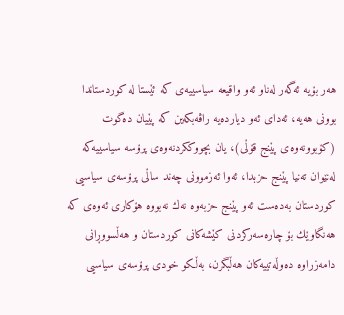هەر بۆیە ئەگەر لەناو ئەو واقیعە سیاسییەی كە ئێستا لە كوردستاندا بوونی هەیە، ئەدای ئەو دیاردەیە راڤەبكەین كە پێیان دەگوت (كۆبوونەوەی پێنج قۆڵی)، یان بچووككردنەوەی پرۆسە سیاسییەكە لەنێوان تەنیا پێنج حزبدا، ئەوا ئەزموونی چەند ساڵی پرۆسەی سیاسیی كوردستان بەدەست ئەو پێنج حزبەوە نەك نەبووە هۆكاری ئەوەی كە هەنگاوێك بۆ چارەسەركردنی كێشەكانی كوردستان و هەڵسووڕانی دامەزراوە دەوڵەتییەكان هەڵبگرن، بەڵكو خودی پرۆسەی سیاسیی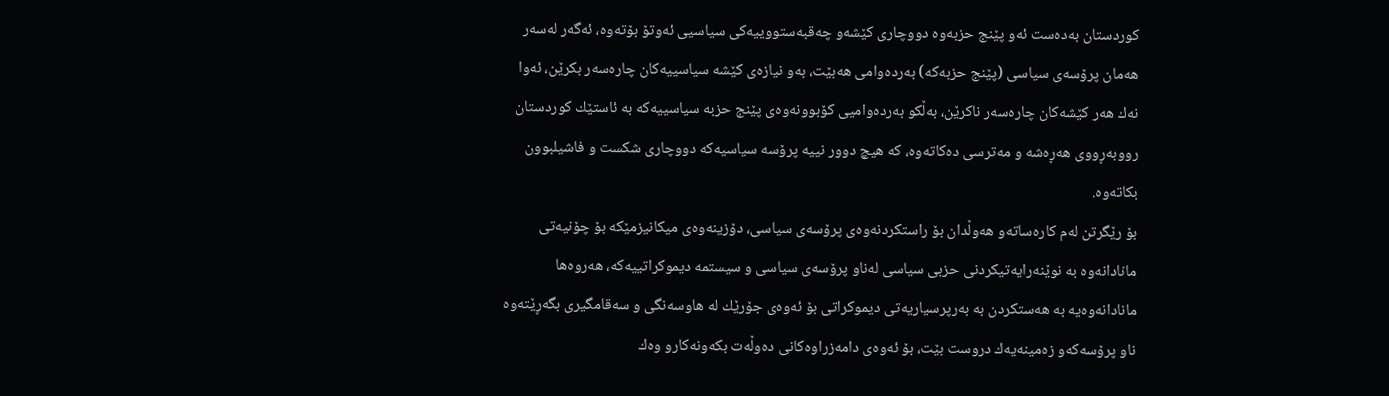كوردستان بەدەست ئەو پێنج حزبەوە دووچاری كێشەو چەقبەستووییەكی سیاسیی ئەوتۆ بۆتەوە، ئەگەر لەسەر هەمان پرۆسەی سیاسی (پێنج حزبەكە) بەردەوامی هەبێت، بەو نیازەی كێشە سیاسییەكان چارەسەر بكرێن، ئەوا نەك هەر كێشەكان چارەسەر ناكرێن، بەڵكو بەردەوامیی كۆبوونەوەی پێنج حزبە سیاسییەكە بە ئاستێك كوردستان رووبەڕووی هەڕەشە و مەترسی دەكاتەوە، كە هیچ دوور نییە پرۆسە سیاسیەكە دووچاری شكست و فاشیلبوون بكاتەوە.
بۆ رێگرتن لەم كارەساتەو هەوڵدان بۆ راستكردنەوەی پرۆسەی سیاسی، دۆزینەوەی میكانیزمێكە بۆ چۆنیەتی مانادانەوە بە نوێنەرایەتیكردنی حزبی سیاسی لەناو پرۆسەی سیاسی و سیستمە دیموكراتییەكە، هەروەها مانادانەوەیە بە هەستكردن بە بەرپرسیاریەتی دیموكراتی بۆ ئەوەی جۆرێك لە هاوسەنگی و سەقامگیری بگەڕێتەوە ناو پرۆسەكەو زەمینەیەك دروست بێت، بۆ ئەوەی دامەزراوەكانی دەوڵەت بكەونەكارو وەك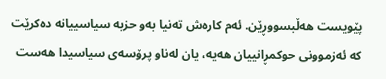پێویست هەڵبسووڕێن. ئەم كارەش تەنیا بەو حزبە سیاسییانە دەكرێت كە ئەزموونی حوكمڕانییان هەیە، یان لەناو پرۆسەی سیاسیدا هەست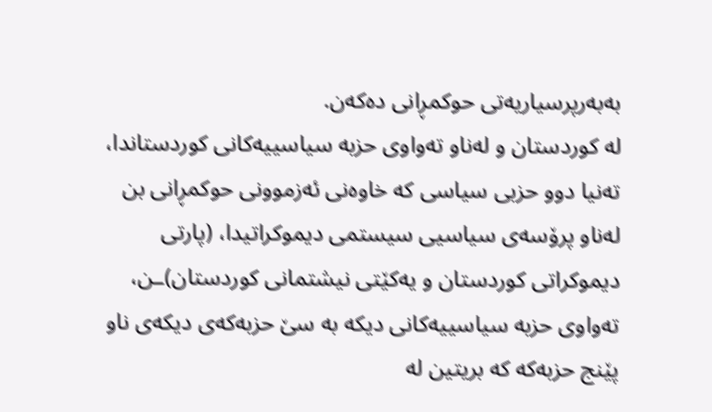بەبەرپرسیاریەتی حوكمڕانی دەكەن.
لە كوردستان و لەناو تەواوی حزبە سیاسییەكانی كوردستاندا، تەنیا دوو حزبی سیاسی كە خاوەنی ئەزموونی حوكمڕانی بن لەناو پرۆسەی سیاسیی سیستمی دیموكراتیدا، (پارتی دیموكراتی كوردستان و یەكێتی نیشتمانی كوردستان)ـن، تەواوی حزبە سیاسییەكانی دیكە بە سێ حزبەكەی دیكەی ناو پێنج حزبەكە كە بریتین لە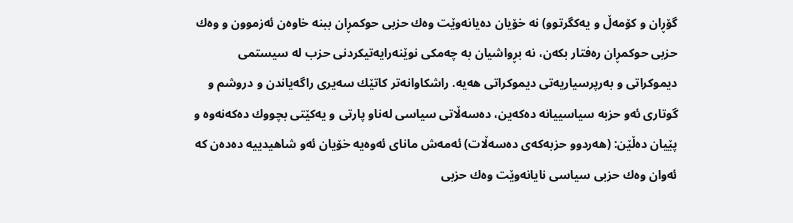گۆڕان و كۆمەڵ و یەكگرتوو) نە خۆیان دەیانەوێت وەك حزبی حوكمڕان ببنە خاوەن ئەزموون و وەك حزبی حوكمڕان رەفتار بكەن، نە بڕواشیان بە چەمكی نوێنەرایەتیكردنی حزب لە سیستمی دیموكراتی و بەرپرسیاریەتی دیموكراتی هەیە. راشكاوانەتر كاتێك سەیری راگەیاندن و دروشم و گوتاری ئەو حزبە سیاسییانە دەكەین، دەسەڵاتی سیاسی لەناو پارتی و یەكێتی بچووك دەكەنەوە و پێیان دەڵێن: (هەردوو حزبەكەی دەسەڵات) ئەمەش مانای ئەوەیە خۆیان ئەو شاهیدییە دەدەن كە ئەوان وەك حزبی سیاسی نایانەوێت وەك حزبی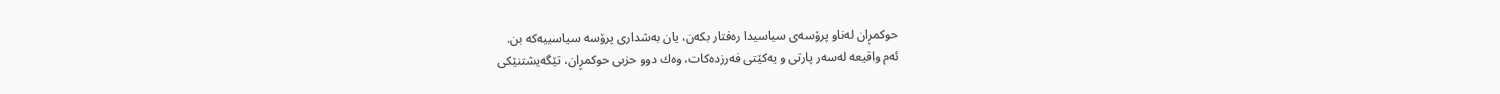حوكمڕان لەناو پرۆسەی سیاسیدا رەفتار بكەن، یان بەشداری پرۆسە سیاسییەكە بن.
ئەم واقیعە لەسەر پارتی و یەكێتی فەرزدەكات، وەك دوو حزبی حوكمڕان، تێگەیشتنێكی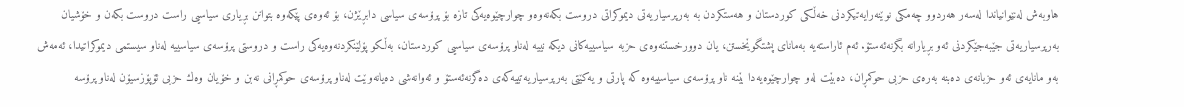هاوبەش لەنێوانیاندا لەسەر هەردوو چەمكی نوێنەرایەتیكردنی خەڵكی كوردستان و هەستكردن بە بەرپرسیاریەتی دیموكراتی دروست بكەنەوەو چوارچێوەیەكی تازە بۆ پرۆسەی سیاسی دابڕێژن، بۆ ئەوەی پێكەوە بتوانن بڕیاری سیاسیی راست دروست بكەن و خۆشیان بەرپرسیاریەتی جێبەجێكردنی ئەو بڕیارانە بگرنەئەستۆ. ئەم ئاراستەیە بەمانای پشتگوێخستن، یان دوورخستنەوەی حزبە سیاسییەكانی دیكە نییە لەناو پرۆسەی سیاسیی كوردستان، بەڵكو پۆلێنكردنەوەیەكی راست و دروستی پرۆسەی سیاسییە لەناو سیستمی دیموكراتیدا، ئەمەش بەو مانایەی ئەو حزبانەی دەبنە بەرەی حزبی حوكمڕان، دەبێت لەو چوارچێوەیەدا بێنە ناو پرۆسەی سیاسییەوە كە پارتی و یەكێتی بەرپرسیاریەتییەكەی دەگرنەئەستۆ و ئەوانەشی دەیانەوێت لەناو پرۆسەی حوكمڕانی نەبن و خۆیان وەك حزبی ئۆپۆزسیۆن لەناو پرۆسە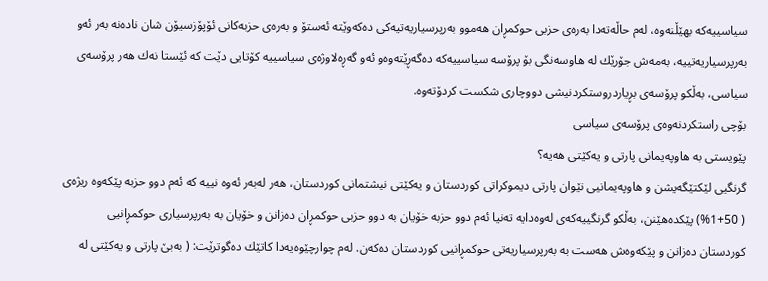سیاسییەكە بهێڵنەوە، لەم حاڵەتەدا بەرەی حزبی حوكمڕان هەموو بەرپرسیاریەتیەكی دەكەوێتە ئەستۆ و بەرەی حزبەكانی ئۆپۆزسیۆن شان نادەنە بەر ئەو بەرپرسیاریەتییە، بەمەش جۆرێك لە هاوسەنگی بۆ پرۆسە سیاسییەكە دەگەڕێتەوەو ئەو گەڕەلاوژەی سیاسییە كۆتایی دێت كە ئێستا نەك هەر پرۆسەی سیاسی، بەڵكو پرۆسەی بڕیاردروستكردنیشی دووچاری شكست كردۆتەوە.
بۆچی راستكردنەوەی پرۆسەی سیاسی
پێویستی بە هاوپەیمانی پارتی و یەكێتی هەیە؟
گرنگیی لێكتێگەیشن و هاوپەیمانیی نێوان پارتی دیموكراتی كوردستان و یەكێتی نیشتمانی كوردستان، هەر لەبەر ئەوە نییە كە ئەم دوو حزبە پێكەوە ریژەی ( 50+1%) پێكدەهێنن، بەڵكو گرنگییەكەی لەوەدایە تەنیا ئەم دوو حزبە خۆیان بە دوو حزبی حوكمڕان دەزانن و خۆیان بە بەرپرسیاری حوكمڕانیی كوردستان دەزانن و پێكەوەش هەست بە بەرپرسیاریەتی حوكمڕانیی كوردستان دەكەن. لەم چوارچێوەیەدا كاتێك دەگوترێت: ( بەبێ پارتی و یەكێتی لە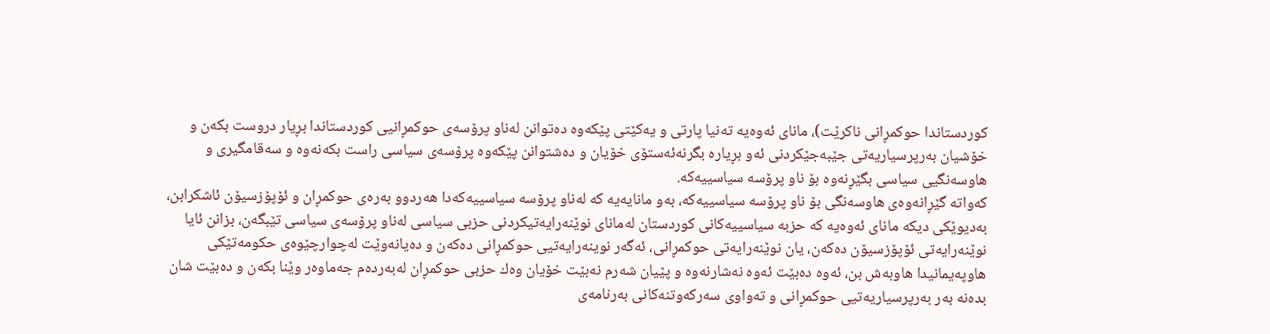كوردستاندا حوكمڕانی ناكرێت)، مانای ئەوەیە تەنیا پارتی و یەكێتی پێكەوە دەتوانن لەناو پرۆسەی حوكمڕانیی كوردستاندا بڕیار دروست بكەن و خۆشیان بەرپرسیاریەتی جێبەجێكردنی ئەو بڕیارە بگرنەئەستۆی خۆیان و دەشتوانن پێكەوە پرۆسەی سیاسی راست بكەنەوە و سەقامگیری و هاوسەنگیی سیاسی بگێڕنەوە بۆ ناو پرۆسە سیاسییەكە.
كەواتە گێڕانەوەی هاوسەنگی بۆ ناو پرۆسە سیاسییەكە، بەو مانایەیە كە لەناو پرۆسە سیاسییەكەدا هەردوو بەرەی حوكمڕان و ئۆپۆزسیۆن ئاشكرابن، بەدیوێكی دیكە مانای ئەوەیە كە حزبە سیاسییەكانی كوردستان لەمانای نوێنەرایەتیكردنی حزبی سیاسی لەناو پرۆسەی سیاسی تێبگەن، بزانن ئایا نوێنەرایەتی ئۆپۆزسیۆن دەكەن، یان نوێنەرایەتی حوكمڕانی، ئەگەر نوینەرایەتیی حوكمڕانی دەكەن و دەیانەوێت لەچوارچێوەی حكومەتێكی هاوپەیمانیدا هاوبەش بن، ئەوە دەبێت ئەوە نەشارنەوە و پێیان شەرم نەبێت خۆیان وەك حزبی حوكمڕان لەبەردەم جەماوەر وێنا بكەن و دەبێت شان بدەنە بەر بەرپرسیاریەتیی حوكمڕانی و تەواوی سەركەوتنەكانی بەرنامەی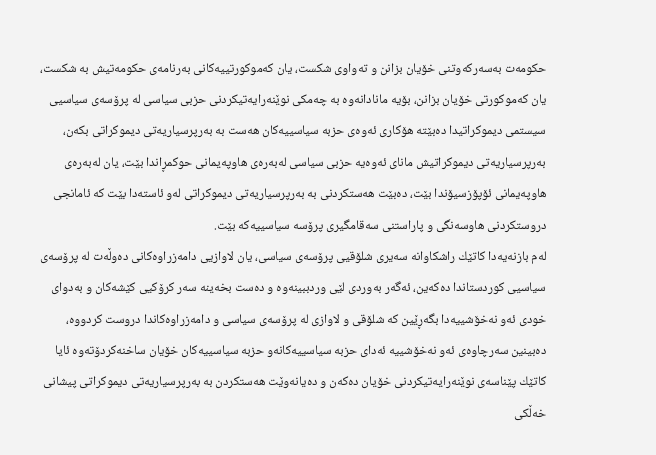حكومەت بەسەركەوتنی خۆیان بزانن و تەواوی شكست، یان كەموكورتییەكانی بەرنامەی حكومەتیش بە شكست، یان كەموكورتی خۆیان بزانن، بۆیە مانادانەوە بە چەمكی نوێنەرایەتیكردنی حزبی سیاسی لە پرۆسەی سیاسیی سیستمی دیموكراتیدا دەبێتە هۆكاری ئەوەی حزبە سیاسییەكان هەست بە بەرپرسیاریەتی دیموكراتی بكەن، بەرپرسیاریەتی دیموكراتیش مانای ئەوەیە حزبی سیاسی لەبەرەی هاوپەیمانی حوكمڕاندا بێت، یان لەبەرەی هاوپەیمانی ئۆپۆزسیۆندا بێت، دەبێت هەستكردنی بە بەرپرسیاریەتی دیموكراتی لەو ئاستەدا بێت كە ئامانجی دروستكردنی هاوسەنگی و پاراستنی سەقامگیری پرۆسە سیاسییەكە بێت.
لەم بازنەیەدا كاتێك راشكاوانە سەیری شلۆقیی پرۆسەی سیاسی، یان لاوازیی دامەزراوەكانی دەوڵەت لە پرۆسەی سیاسیی كوردستاندا دەكەین، ئەگەر بەوردی لێی وردببینەوە و دەست بخەینە سەر كرۆكیی كێشەكان و بەدوای خودی ئەو نەخۆشییەدا بگەڕێین كە شلۆقی و لاوازی لە پرۆسەی سیاسی و دامەزراوەكاندا دروست كردووە، دەبینین سەرچاوەی ئەو نەخۆشییە ئەدای حزبە سیاسییەكانەو حزبە سیاسییەكان خۆیان ساخنەكردۆتەوە ئایا كاتێك پێناسەی نوێنەرایەتیكردنی خۆیان دەكەن و دەیانەوێت هەستكردن بە بەرپرسیاریەتی دیموكراتی پیشانی خەڵكی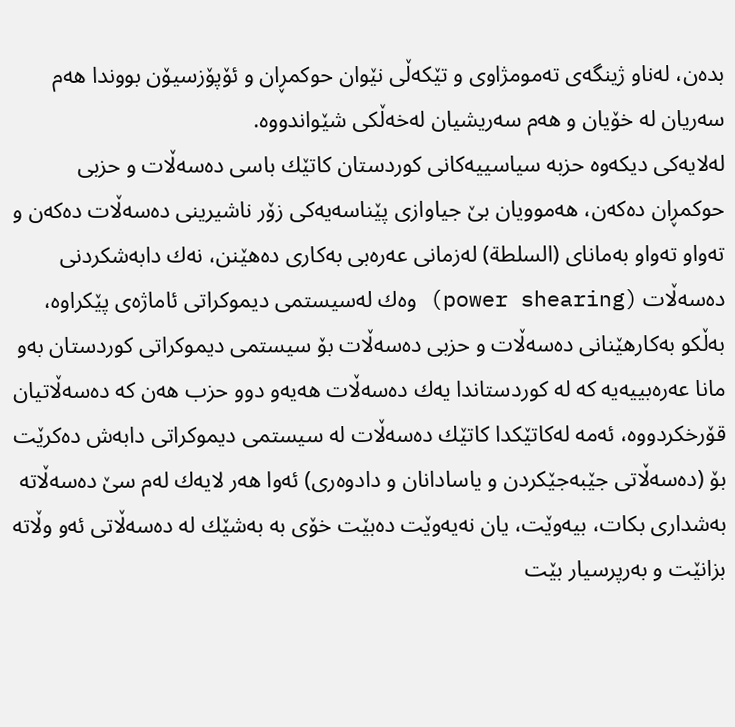بدەن، لەناو ژینگەی تەمومژاوی و تێكەڵی نێوان حوكمڕان و ئۆپۆزسیۆن بووندا هەم سەریان لە خۆیان و هەم سەریشیان لەخەڵكی شێواندووە.
لەلایەكی دیكەوە حزبە سیاسییەكانی كوردستان كاتێك باسی دەسەڵات و حزبی حوكمڕان دەكەن، هەموویان بێ جیاوازی پێناسەیەكی زۆر ناشیرینی دەسەڵات دەكەن و تەواو تەواو بەمانای (السلطة) لەزمانی عەرەبی بەكاری دەهێنن، نەك دابەشكردنی دەسەڵات (power shearing) وەك لەسیستمی دیموكراتی ئاماژەی پێكراوە، بەڵكو بەكارهێنانی دەسەڵات و حزبی دەسەڵات بۆ سیستمی دیموكراتی كوردستان بەو مانا عەرەبییەیە كە لە كوردستاندا یەك دەسەڵات هەیەو دوو حزب هەن كە دەسەڵاتیان قۆرخكردووە، ئەمە لەكاتێكدا كاتێك دەسەڵات لە سیستمی دیموكراتی دابەش دەكرێت بۆ (دەسەڵاتی جێبەجێكردن و یاسادانان و دادوەری) ئەوا هەر لایەك لەم سێ دەسەڵاتە بەشداری بكات، بیەوێت، یان نەیەوێت دەبێت خۆی بە بەشێك لە دەسەڵاتی ئەو وڵاتە بزانێت و بەرپرسیار بێت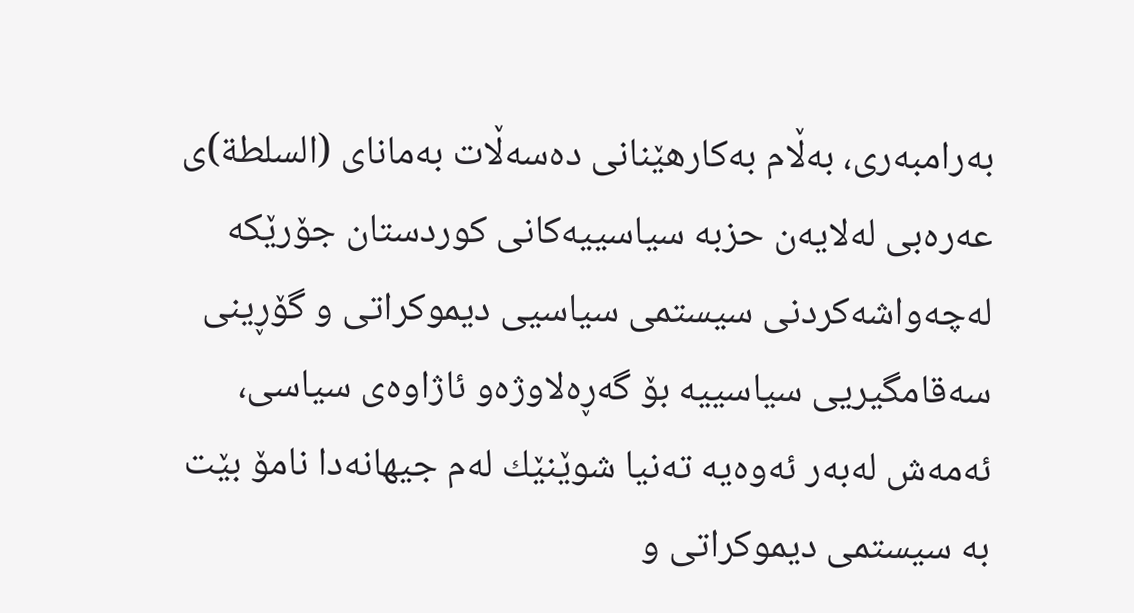بەرامبەری، بەڵام بەكارهێنانی دەسەڵات بەمانای (السلطة)ی عەرەبی لەلایەن حزبە سیاسییەكانی كوردستان جۆرێكە لەچەواشەكردنی سیستمی سیاسیی دیموكراتی و گۆڕینی سەقامگیریی سیاسییە بۆ گەڕەلاوژەو ئاژاوەی سیاسی، ئەمەش لەبەر ئەوەیە تەنیا شوێنێك لەم جیهانەدا نامۆ بێت بە سیستمی دیموكراتی و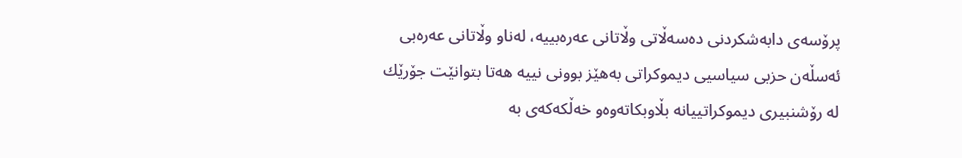پرۆسەی دابەشكردنی دەسەڵاتی وڵاتانی عەرەبییە، لەناو وڵاتانی عەرەبی ئەسڵەن حزبی سیاسیی دیموكراتی بەهێز بوونی نییە هەتا بتوانێت جۆرێك لە رۆشنبیری دیموكراتییانە بڵاوبكاتەوەو خەڵكەكەی بە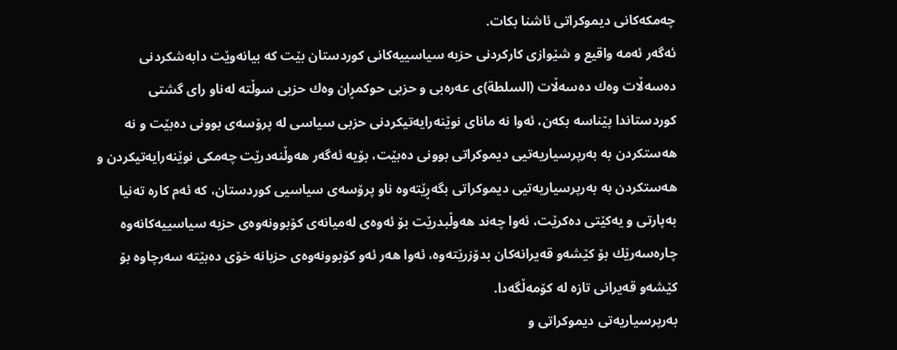چەمكەكانی دیموكراتی ئاشنا بكات.
ئەگەر ئەمە واقیع و شێوازی كاركردنی حزبە سیاسییەكانی كوردستان بێت كە بیانەوێت دابەشكردنی دەسەڵات وەك دەسەڵات (السلطة)ی عەرەبی و حزبی حوكمڕان وەك حزبی سوڵتە لەناو رای گشتی كوردستاندا پێناسە بكەن، ئەوا نە مانای نوێنەرایەتیكردنی حزبی سیاسی لە پرۆسەی بوونی دەبێت و نە هەستكردن بە بەرپرسیاریەتیی دیموكراتی بوونی دەبێت، بۆیە ئەگەر هەوڵنەدرێت چەمكی نوێنەرایەتیكردن و هەستكردن بە بەرپرسیاریەتیی دیموكراتی بگەڕێتەوە ناو پرۆسەی سیاسیی كوردستان، كە ئەم كارە تەنیا بەپارتی و یەكێتی دەكرێت، ئەوا چەند هەوڵبدرێت بۆ ئەوەی لەمیانەی كۆبوونەوەی حزبە سیاسییەكانەوە چارەسەرێك بۆ كێشەو قەیرانەكان بدۆزرێتەوە، ئەوا هەر ئەو كۆبوونەوەی حزبانە خۆی دەبێتە سەرچاوە بۆ كێشەو قەیرانی تازە لە كۆمەڵگەدا.
بەرپرسیاریەتی دیموكراتی و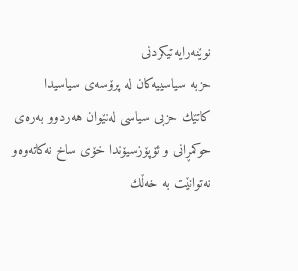نوێنەرایەتیكردنی
حزبە سیاسییەكان لە پرۆسەی سیاسیدا
كاتێك حزبی سیاسی لەنێوان هەردوو بەرەی حوكمڕانی و ئۆپۆزسیۆندا خۆی ساخ نەكاتەوەو نەتوانێت بە خەڵك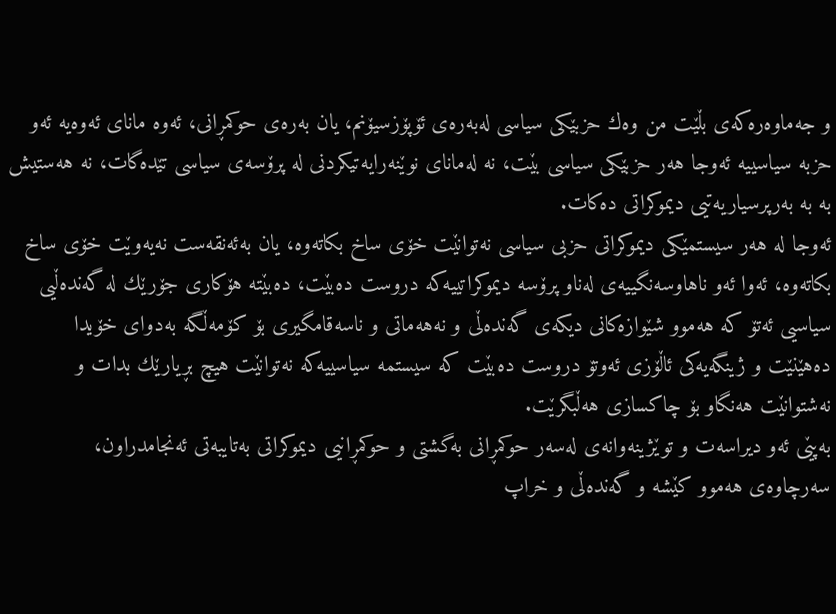و جەماوەرەكەی بڵێت من وەك حزبێكی سیاسی لەبەرەی ئۆپۆزسیۆنم، یان بەرەی حوكمڕانی، ئەوە مانای ئەوەیە ئەو حزبە سیاسییە ئەوجا هەر حزبێكی سیاسی بێت، نە لەمانای نوێنەرایەتیكردنی لە پرۆسەی سیاسی تێدەگات، نە هەستیش بە بە بەرپرسیاریەتیی دیموكراتی دەكات.
ئەوجا لە هەر سیستمێكی دیموكراتی حزبی سیاسی نەتوانێت خۆی ساخ بكاتەوە، یان بەئەنقەست نەیەوێت خۆی ساخ بكاتەوە، ئەوا ئەو ناهاوسەنگییەی لەناو پرۆسە دیموكراتییەكە دروست دەبێت، دەبێتە هۆكاری جۆرێك لە گەندەڵیی سیاسیی ئەتۆ كە هەموو شێوازەكانی دیكەی گەندەڵی و نەهەماتی و ناسەقامگیری بۆ كۆمەڵگە بەدوای خۆیدا دەهێنێت و ژینگەیەكی ئاڵۆزی ئەوتۆ دروست دەبێت كە سیستمە سیاسییەكە نەتوانێت هیچ بڕیارێك بدات و نەشتوانێت هەنگاو بۆ چاكسازی هەڵبگرێت.
بەپێی ئەو دیراسەت و توێژینەوانەی لەسەر حوكمڕانی بەگشتی و حوكمڕانیی دیموكراتی بەتایبەتی ئەنجامدراون، سەرچاوەی هەموو كێشە و گەندەڵی و خراپ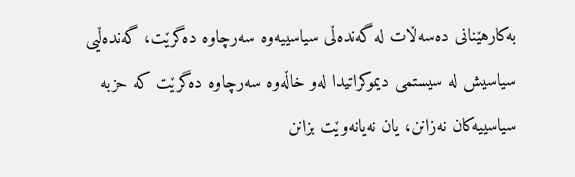بەكارهێنانی دەسەڵات لە گەندەڵی سیاسییەوە سەرچاوە دەگرێت، گەندەڵیی سیاسیش لە سیستمی دیموكراتیدا لەو خاڵەوە سەرچاوە دەگرێت كە حزبە سیاسییەكان نەزانن، یان نەیانەوێت بزانن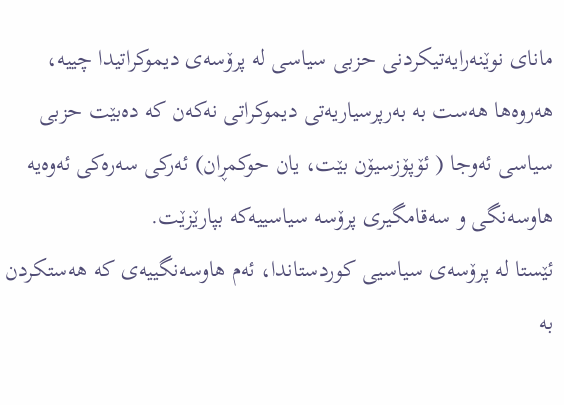مانای نوێنەرایەتیكردنی حزبی سیاسی لە پرۆسەی دیموكراتیدا چییە، هەروەها هەست بە بەرپرسیاریەتی دیموكراتی نەكەن كە دەبێت حزبی سیاسی ئەوجا ( ئۆپۆزسیۆن بێت، یان حوكمڕان) ئەركی سەرەكی ئەوەیە هاوسەنگی و سەقامگیری پرۆسە سیاسییەكە بپارێزێت.
ئێستا لە پرۆسەی سیاسیی كوردستاندا، ئەم هاوسەنگییەی كە هەستكردن بە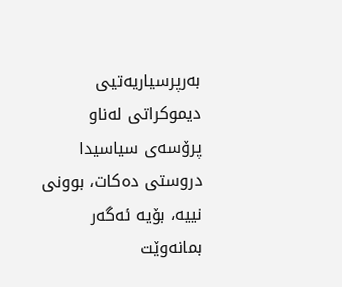بەرپرسیاریەتیی دیموكراتی لەناو پرۆسەی سیاسیدا دروستی دەكات، بوونی نییە، بۆیە ئەگەر بمانەوێت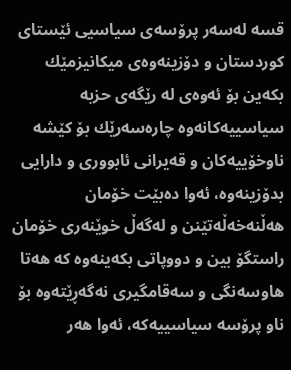قسە لەسەر پرۆسەی سیاسیی ئێستای كوردستان و دۆزینەوەی میكانیزمێك بكەین بۆ ئەوەی لە رێگەی حزبە سیاسییەكانەوە چارەسەرێك بۆ كێشە ناوخۆییەكان و قەیرانی ئابووری و دارایی بدۆزینەوە، ئەوا دەبێت خۆمان هەڵنەخەڵەتێنن و لەگەڵ خوێنەری خۆمان راستگۆ بین و دووپاتی بكەینەوە كە هەتا هاوسەنگی و سەقامگیری نەگەڕێتەوە بۆ ناو پرۆسە سیاسییەكە، ئەوا هەر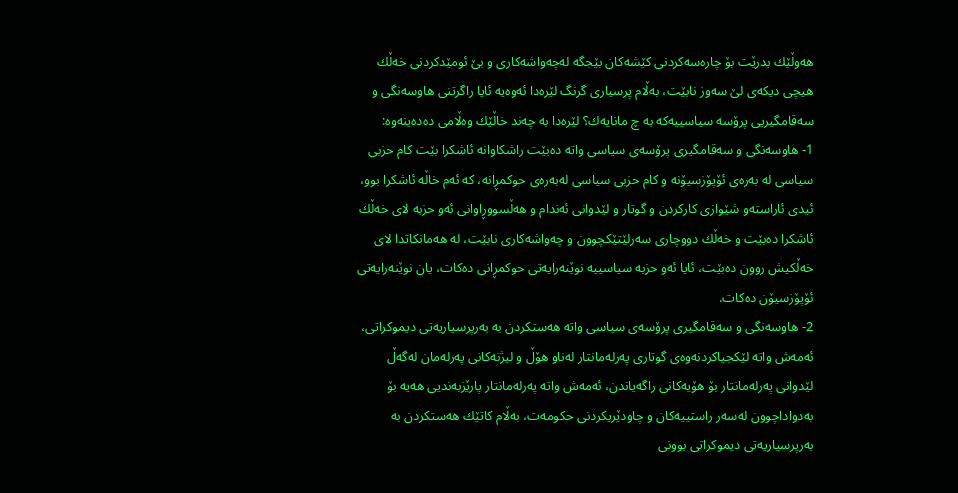هەوڵێك بدرێت بۆ چارەسەكردنی كێشەكان بێجگە لەچەواشەكاری و بێ ئومێدكردنی خەڵك هیچی دیكەی لێ سەوز نابێت، بەڵام پرسیاری گرنگ لێرەدا ئەوەیە ئایا راگرتنی هاوسەنگی و سەقامگیریی پرۆسە سیاسییەكە بە چ مانایەك؟ لێرەدا بە چەند خاڵێك وەڵامی دەدەینەوە:
1- هاوسەنگی و سەقامگیری پرۆسەی سیاسی واتە دەبێت راشكاوانە ئاشكرا بێت كام حزبی سیاسی لە بەرەی ئۆپۆزسیۆنە و كام حزبی سیاسی لەبەرەی حوكمڕانە، كە ئەم خاڵە ئاشكرا بوو، ئیدی ئاراستەو شێوازی كاركردن و گوتار و لێدوانی ئەندام و هەڵسووڕاوانی ئەو حزبە لای خەڵك ئاشكرا دەبێت و خەڵك دووچاری سەرلێتێكچوون و چەواشەكاری نابێت، لە هەمانكاتدا لای خەڵكیش روون دەبێت، ئایا ئەو حزبە سیاسییە نوێنەرایەتی حوكمڕانی دەكات، یان نوێنەرایەتی ئۆپۆزسیۆن دەكات.
2- هاوسەنگی و سەقامگیری پرۆسەی سیاسی واتە هەستكردن بە بەرپرسیاریەتی دیموكراتی، ئەمەش واتە لێكجیاكردنەوەی گوتاری پەرلەمانتار لەناو هۆڵ و لیژنەكانی پەرلەمان لەگەڵ لێدوانی پەرلەمانتار بۆ هۆیەكانی راگەیاندن، ئەمەش واتە پەرلەمانتار پارێزبەندیی هەیە بۆ بەدواداچوون لەسەر راستییەكان و چاودێریكردنی حكومەت، بەڵام كاتێك هەستكردن بە بەرپرسیاریەتی دیموكراتی بوونی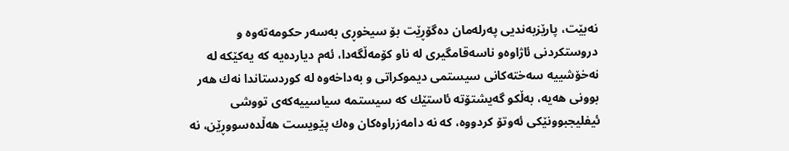نەبێت، پارێزبەندیی پەرلەمان دەگۆڕێت بۆ سیخوڕی بەسەر حكومەتەوە و دروستكردنی ئاژاوەو ناسەقامگیری لە ناو كۆمەڵگەدا، ئەم دیاردەیە كە یەكێكە لە نەخۆشییە سەختەكانی سیستمی دیموكراتی و بەداخەوە لە كوردستاندا نەك هەر بوونی هەیە، بەڵكو گەیشتۆتە ئاستێك كە سیستمە سیاسییەكەی تووشی ئیفلیجبوونێكی ئەوتۆ كردووە، كە نە دامەزراوەكان وەك پێویست هەڵدەسووڕێن، نە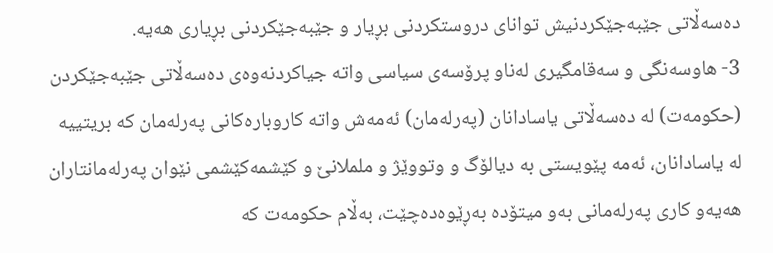دەسەڵاتی جێبەجێكردنیش توانای دروستكردنی بڕیار و جێبەجێكردنی بڕیاری هەیە.
3- هاوسەنگی و سەقامگیری لەناو پرۆسەی سیاسی واتە جیاكردنەوەی دەسەڵاتی جێبەجێكردن (حكومەت) لە دەسەڵاتی یاسادانان (پەرلەمان) ئەمەش واتە كاروبارەكانی پەرلەمان كە بریتییە لە یاسادانان، ئەمە پێویستی بە دیالۆگ و وتووێژ و ململانێ و كێشمەكێشمی نێوان پەرلەمانتاران هەیەو كاری پەرلەمانی بەو میتۆدە بەڕێوەدەچێت، بەڵام حكومەت كە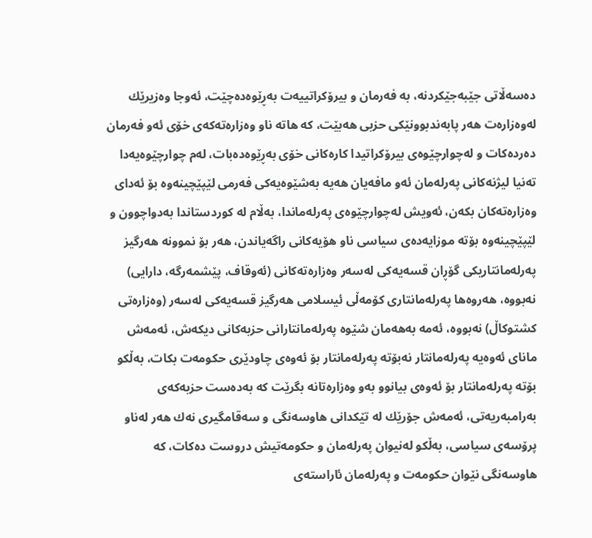دەسەڵاتی جێبەجێكردنە، بە فەرمان و بیرۆكراتییەت بەڕێوەدەچێت، ئەوجا وەزیرێك لەوەزارەت هەر پابەندبوونێكی حزبی هەبێت، كە هاتە ناو وەزارەتەكەی خۆی ئەو فەرمان دەردەكات و لەچوارچێوەی بیرۆكراتیدا كارەكانی خۆی بەڕێوەدەبات، لەم چوارچێوەیەدا تەنیا لیژنەكانی پەرلەمان ئەو مافەیان هەیە بەشێوەیەكی فەرمی لێپێچینەوە بۆ ئەدای وەزارەتەكان بكەن، ئەویش لەچوارچێوەی پەرلەماندا، بەڵام لە كوردستاندا بەدواچوون و لێپێچینەوە بۆتە موزایەدەی سیاسی ناو هۆیەكانی راگەیاندن، هەر بۆ نموونە هەرگیز پەرلەمانتاریكی گۆڕان قسەیەكی لەسەر وەزارەتەكانی (ئەوقاف، پێشمەرگە، دارایی) نەبووە، هەروەها پەرلەمانتاری كۆمەڵی ئیسلامی هەرگیز قسەیەكی لەسەر (وەزارەتی كشتوكاڵ) نەبووە، ئەمە بەهەمان شێوە پەرلەمانتارانی حزبەكانی دیكەش، ئەمەش مانای ئەوەیە پەرلەمانتار نەبۆتە پەرلەمانتار بۆ ئەوەی چاودێری حكومەت بكات، بەڵكو بۆتە پەرلەمانتار بۆ ئەوەی بیانوو بەو وەزارەتانە بگرێت كە بەدەست حزبەكەی بەرامبەریەتی، ئەمەش جۆرێك لە تێكدانی هاوسەنگی و سەقامگیری نەك هەر لەناو پرۆسەی سیاسی، بەڵكو لەنیوان پەرلەمان و حكومەتیش دروست دەكات، كە هاوسەنگی نێوان حكومەت و پەرلەمان ئاراستەی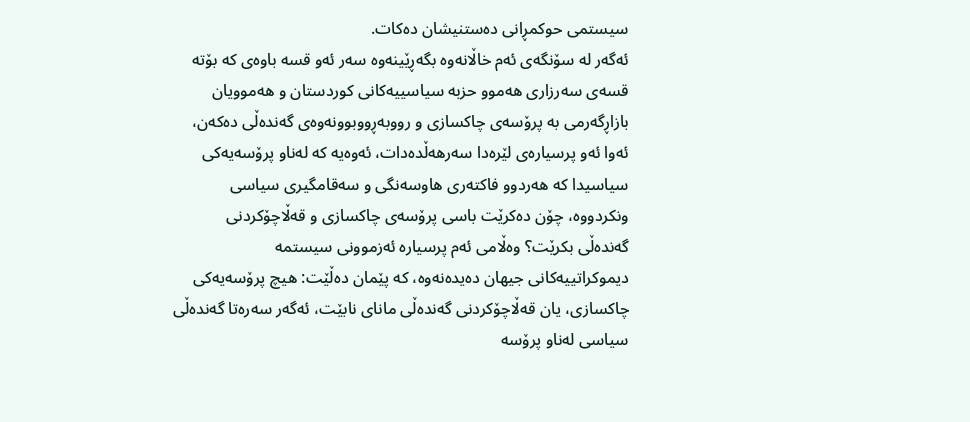سیستمی حوكمڕانی دەستنیشان دەكات.
ئەگەر لە سۆنگەی ئەم خاڵانەوە بگەڕێینەوە سەر ئەو قسە باوەی كە بۆتە قسەی سەرزاری هەموو حزبە سیاسییەكانی كوردستان و هەموویان بازاڕگەرمی بە پرۆسەی چاكسازی و رووبەڕووبوونەوەی گەندەڵی دەكەن، ئەوا ئەو پرسیارەی لێرەدا سەرهەڵدەدات، ئەوەیە كە لەناو پرۆسەیەكی سیاسیدا كە هەردوو فاكتەری هاوسەنگی و سەقامگیری سیاسی ونكردووە، چۆن دەكرێت باسی پرۆسەی چاكسازی و قەڵاچۆكردنی گەندەڵی بكرێت؟ وەڵامی ئەم پرسیارە ئەزموونی سیستمە دیموكراتییەكانی جیهان دەیدەنەوە، كە پێمان دەڵێت: هیچ پرۆسەیەكی چاكسازی، یان قەڵاچۆكردنی گەندەڵی مانای نابێت، ئەگەر سەرەتا گەندەڵی سیاسی لەناو پرۆسە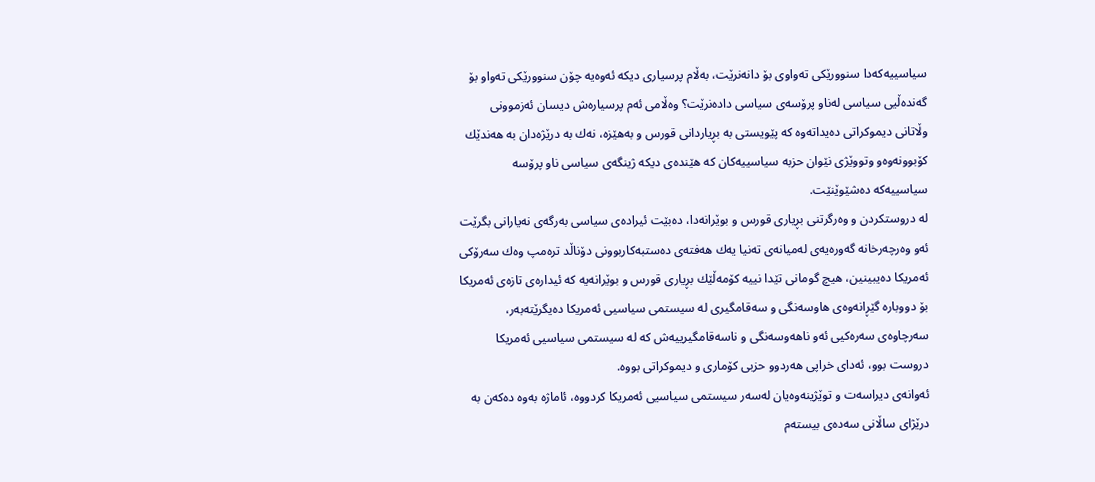سیاسییەكەدا سنوورێكی تەواوی بۆ دانەنرێت، بەڵام پرسیاری دیكە ئەوەیە چۆن سنوورێكی تەواو بۆ گەندەڵیی سیاسی لەناو پرۆسەی سیاسی دادەنرێت؟ وەڵامی ئەم پرسیارەش دیسان ئەزموونی وڵاتانی دیموكراتی دەیداتەوە كە پێویستی بە بڕیاردانی قورس و بەهێزە، نەك بە درێژەدان بە هەندێك كۆبوونەوەو وتووێژی نێوان حزبە سیاسییەكان كە هێندەی دیكە ژینگەی سیاسی ناو پرۆسە سیاسییەكە دەشێوێنێت.
لە دروستكردن و وەرگرتنی بڕیاری قورس و بوێرانەدا، دەبێت ئیرادەی سیاسی بەرگەی نەیارانی بگرێت
ئەو وەرچەرخانە گەورەیەی لەمیانەی تەنیا یەك هەفتەی دەستبەكاربوونی دۆناڵد ترەمپ وەك سەرۆكی ئەمریكا دەیبینین، هیچ گومانی تێدا نییە كۆمەڵێك بڕیاری قورس و بوێرانەیە كە ئیدارەی تازەی ئەمریكا بۆ دووبارە گێڕانەوەی هاوسەنگی و سەقامگیری لە سیستمی سیاسیی ئەمریكا دەیگرێتەبەر، سەرچاوەی سەرەكیی ئەو ناهەوسەنگی و ناسەقامگیرییەش كە لە سیستمی سیاسیی ئەمریكا دروست بوو، ئەدای خراپی هەردوو حزبی كۆماری و دیموكراتی بووە.
ئەوانەی دیراسەت و توێژینەوەیان لەسەر سیستمی سیاسیی ئەمریكا كردووە، ئاماژە بەوە دەكەن بە درێژای ساڵانی سەدەی بیستەم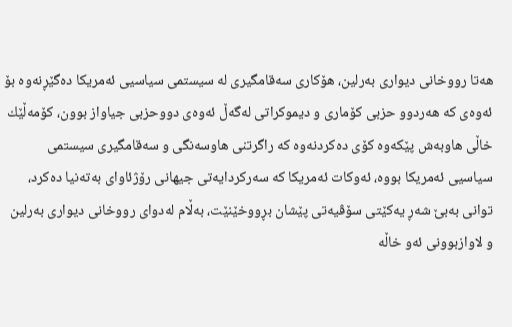هەتا رووخانی دیواری بەرلین، هۆكاری سەقامگیری لە سیستمی سیاسیی ئەمریكا دەگێڕنەوە بۆ ئەوەی كە هەردوو حزبی كۆماری و دیموكراتی لەگەڵ ئەوەی دووحزبی جیاواز بوون، كۆمەڵێك خاڵی هاوبەش پێكەوە كۆی دەكردنەوە كە راگرتنی هاوسەنگی و سەقامگیری سیستمی سیاسیی ئەمریكا بووە، ئەوكات ئەمریكا كە سەركردایەتی جیهانی رۆژئاوای بەتەنیا دەكرد، توانی بەبێ شەڕ یەكێتی سۆڤیەتی پێشان بڕووخێنێت، بەڵام لەدوای رووخانی دیواری بەرلین و لاوازبوونی ئەو خاڵە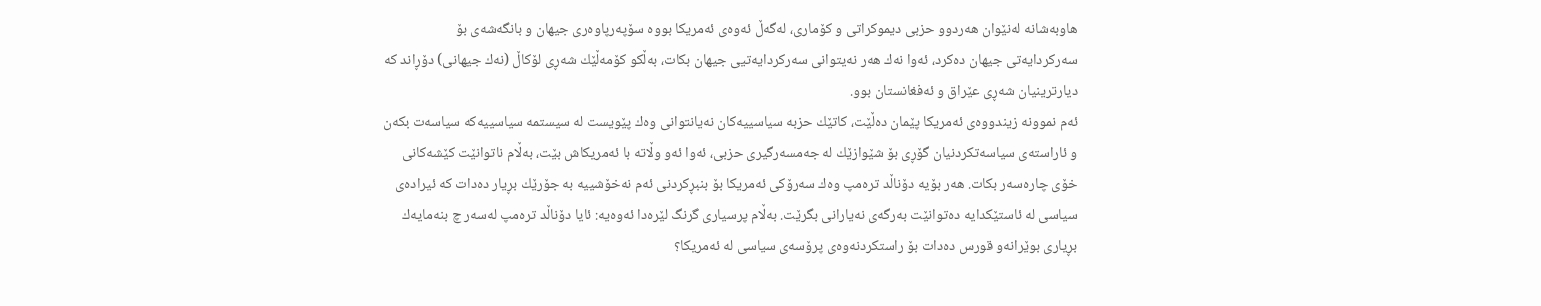هاوبەشانە لەنێوان هەردوو حزبی دیموكراتی و كۆماری، لەگەڵ ئەوەی ئەمریكا بووە سۆپەرپاوەری جیهان و بانگەشەی بۆ سەركردایەتی جیهان دەكرد، ئەوا نەك هەر نەیتوانی سەركردایەتیی جیهان بكات، بەڵكو كۆمەڵێك شەڕی لۆكاڵ (نەك جیهانی) دۆڕاند كە دیارترینیان شەڕی عێراق و ئەفغانستان بوو.
ئەم نموونە زیندووەی ئەمریكا پێمان دەڵێت، كاتێك حزبە سیاسییەكان نەیانتوانی وەك پێویست لە سیستمە سیاسییەكە سیاسەت بكەن و ئاراستەی سیاسەتكردنیان گۆڕی بۆ شێوازێك لە جەمسەرگیری حزبی، ئەوا ئەو وڵاتە با ئەمریكاش بێت، بەڵام ناتوانێت كێشەكانی خۆی چارەسەر بكات. هەر بۆیە دۆناڵد ترەمپ وەك سەرۆكی ئەمریكا بۆ بنبڕكردنی ئەم نەخۆشییە بە جۆرێك بڕیار دەدات كە ئیرادەی سیاسی لە ئاستێكدایە دەتوانێت بەرگەی نەیارانی بگرێت. بەڵام پرسیاری گرنگ لێرەدا ئەوەیە: ئایا دۆناڵد ترەمپ لەسەر چ بنەمایەك بڕیاری بوێرانەو قورس دەدات بۆ راستكردنەوەی پرۆسەی سیاسی لە ئەمریكا؟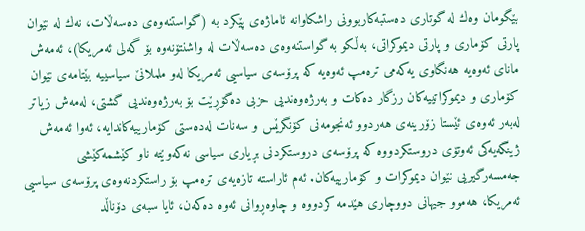بێگومان وەك لە گوتاری دەستبەكاربوونی راشكاوانە ئاماژەی پێكرد بە (گواستنەوەی دەسەڵات، نەك لە نێوان پارتی كۆماری و پارتی دیموكراتی، بەڵكو بە گواستنەوەی دەسەڵات لە واشنتۆنەوە بۆ گەلی ئەمریكا)، ئەمەش مانای ئەوەیە هەنگاوی یەكەمی ترەمپ ئەوەیە كە پرۆسەی سیاسیی ئەمریكا لەو ململانێ سیاسییە بێتامەی نێوان كۆماری و دیموكراتییەكان رزگار دەكات و بەرژەوەندیی حزبی دەگۆڕێت بۆ بەرژەوەندیی گشتی، لەمەش زیاتر لەبەر ئەوەی ئێستا زۆرینەی هەردوو ئەنجومەنی كۆنگرێس و سەنات لەدەستی كۆمارییەكاندایە، ئەوا ئەمەش ژینگەیەكی ئەوتۆی دروستكردووە كە پرۆسەی دروستكردنی بڕیاری سیاسی نەكەوێتە ناو كێشمەكێشی جەمسەرگیریی نێوان دیموكرات و كۆمارییەكان. ئەم ئاراستە تازەیەی ترەمپ بۆ راستكردنەوەی پرۆسەی سیاسیی ئەمریكا، هەموو جیهانی دووچاری هێدمە كردووە و چاوەڕوانی ئەوە دەكەن، ئایا سبەی دۆناڵد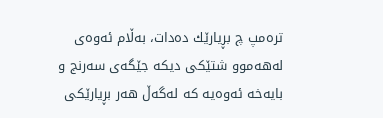ترەمپ چ بڕیارێك دەدات، بەڵام ئەوەی لەهەموو شتێكی دیكە جێگەی سەرنج و بایەخە ئەوەیە كە لەگەڵ هەر بڕیارێكی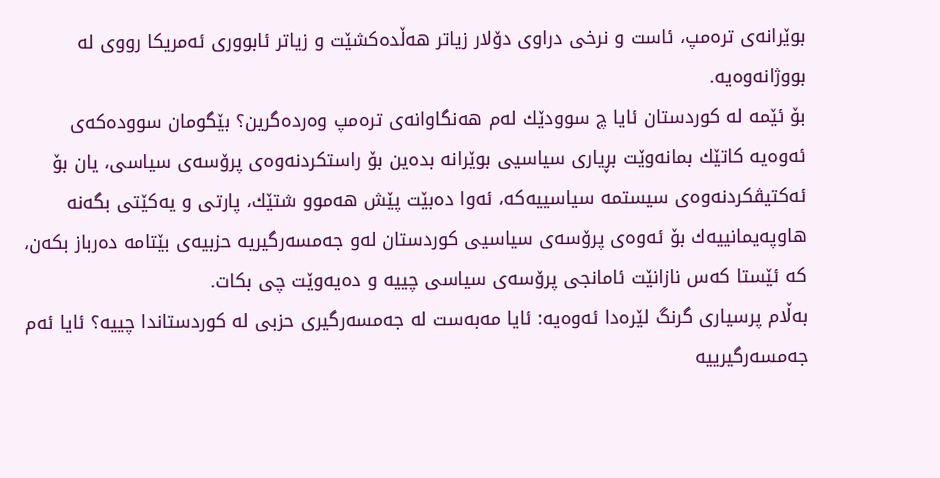بوێرانەی ترەمپ، ئاست و نرخی دراوی دۆلار زیاتر هەڵدەكشێت و زیاتر ئابووری ئەمریكا رووی لە بووژانەوەیە.
بۆ ئێمە لە كوردستان ئایا چ سوودێك لەم هەنگاوانەی ترەمپ وەردەگرین؟ بێگومان سوودەكەی ئەوەیە كاتێك بمانەوێت بڕیاری سیاسیی بوێرانە بدەین بۆ راستكردنەوەی پرۆسەی سیاسی، یان بۆ ئەكتیڤكردنەوەی سیستمە سیاسییەكە، ئەوا دەبێت پێش هەموو شتێك، پارتی و یەكێتی بگەنە هاوپەیمانییەك بۆ ئەوەی پرۆسەی سیاسیی كوردستان لەو جەمسەرگیریە حزبیەی بێتامە دەرباز بكەن، كە ئێستا كەس نازانێت ئامانجی پرۆسەی سیاسی چییە و دەیەوێت چی بكات.
بەڵام پرسیاری گرنگ لێرەدا ئەوەیە: ئایا مەبەست لە جەمسەرگیری حزبی لە كوردستاندا چییە؟ ئایا ئەم جەمسەرگیرییە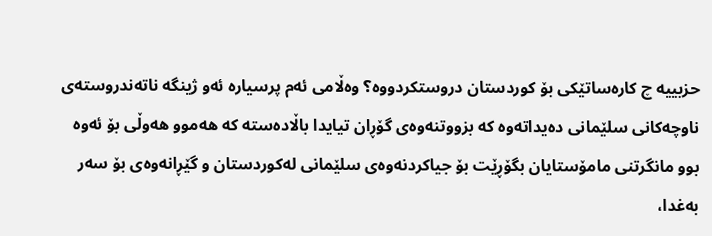حزبییە چ كارەساتێكی بۆ كوردستان دروستكردووە؟ وەڵامی ئەم پرسیارە ئەو ژینگە ناتەندروستەی ناوچەكانی سلێمانی دەیداتەوە كە بزووتنەوەی گۆڕان تیایدا باڵادەستە كە هەموو هەوڵی بۆ ئەوە بوو مانگرتنی مامۆستایان بگۆڕێت بۆ جیاكردنەوەی سلێمانی لەكوردستان و گێڕانەوەی بۆ سەر بەغدا،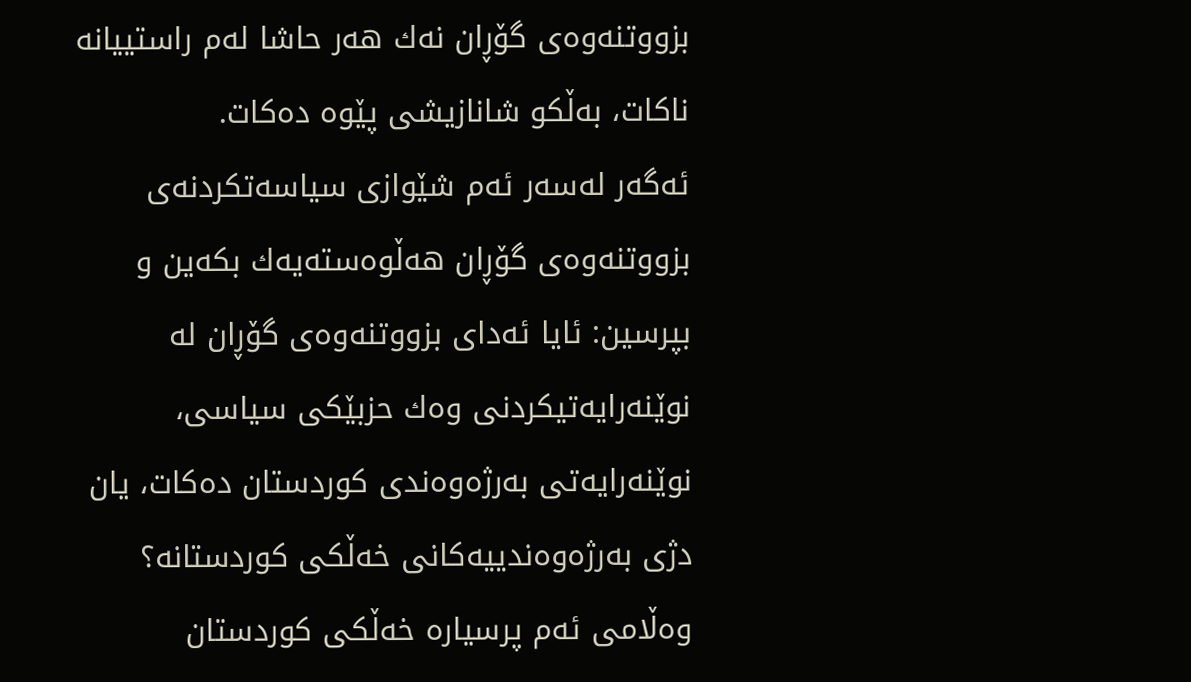بزووتنەوەی گۆڕان نەك هەر حاشا لەم راستییانە ناكات، بەڵكو شانازیشی پێوە دەكات.
ئەگەر لەسەر ئەم شێوازی سیاسەتكردنەی بزووتنەوەی گۆڕان هەڵوەستەیەك بكەین و بپرسین: ئایا ئەدای بزووتنەوەی گۆڕان لە نوێنەرایەتیكردنی وەك حزبێكی سیاسی، نوێنەرایەتی بەرژەوەندی كوردستان دەكات، یان دژی بەرژەوەندییەكانی خەڵكی كوردستانە؟ وەڵامی ئەم پرسیارە خەڵكی كوردستان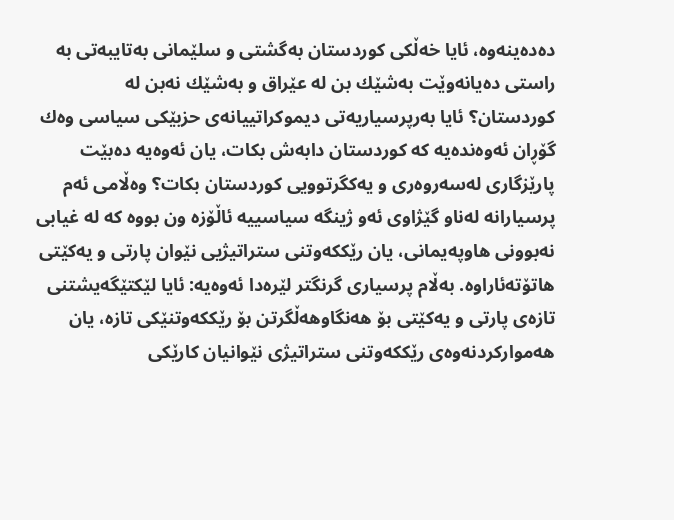دەدەینەوە، ئایا خەڵكی كوردستان بەگشتی و سلێمانی بەتایبەتی بە راستی دەیانەوێت بەشێك بن لە عێراق و بەشێك نەبن لە كوردستان؟ ئایا بەرپرسیاریەتی دیموكراتییانەی حزبێكی سیاسی وەك گۆڕان ئەوەندەیە كە كوردستان دابەش بكات، یان ئەوەیە دەبێت پارێزگاری لەسەروەری و یەكگرتوویی كوردستان بكات؟ وەڵامی ئەم پرسیارانە لەناو گێژاوی ئەو ژینگە سیاسییە ئاڵۆزە ون بووە كە لە غیابی نەبوونی هاوپەیمانی، یان رێككەوتنی ستراتیژیی نێوان پارتی و یەكێتی هاتۆتەئاراوە. بەڵام پرسیاری گرنگتر لێرەدا ئەوەیە: ئایا لێكتێگەیشتنی تازەی پارتی و یەكێتی بۆ هەنگاوهەڵگرتن بۆ رێككەوتنێكی تازە، یان هەمواركردنەوەی رێككەوتنی ستراتیژی نێوانیان كارێكی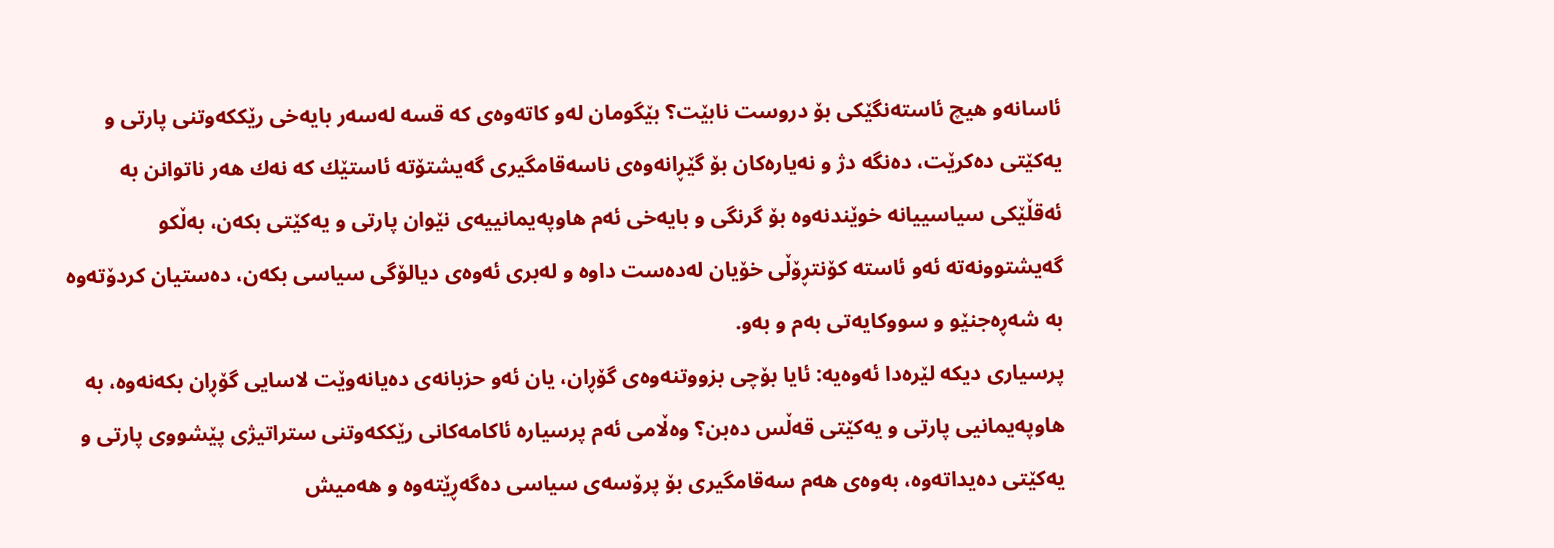ئاسانەو هیچ ئاستەنگێكی بۆ دروست نابێت؟ بێگومان لەو كاتەوەی كە قسە لەسەر بایەخی رێككەوتنی پارتی و یەكێتی دەكرێت، دەنگە دژ و نەیارەكان بۆ گێڕانەوەی ناسەقامگیری گەیشتۆتە ئاستێك كە نەك هەر ناتوانن بە ئەقڵێكی سیاسییانە خوێندنەوە بۆ گرنگی و بایەخی ئەم هاوپەیمانییەی نێوان پارتی و یەكێتی بكەن، بەڵكو گەیشتوونەتە ئەو ئاستە كۆنتڕۆڵی خۆیان لەدەست داوە و لەبری ئەوەی دیالۆگی سیاسی بكەن، دەستیان كردۆتەوە بە شەڕەجنێو و سووكایەتی بەم و بەو.
پرسیاری دیكە لێرەدا ئەوەیە: ئایا بۆچی بزووتنەوەی گۆڕان، یان ئەو حزبانەی دەیانەوێت لاسایی گۆڕان بكەنەوە، بە هاوپەیمانیی پارتی و یەكێتی قەڵس دەبن؟ وەڵامی ئەم پرسیارە ئاكامەكانی رێككەوتنی ستراتیژی پێشووی پارتی و یەكێتی دەیداتەوە، بەوەی هەم سەقامگیری بۆ پرۆسەی سیاسی دەگەڕێتەوە و هەمیش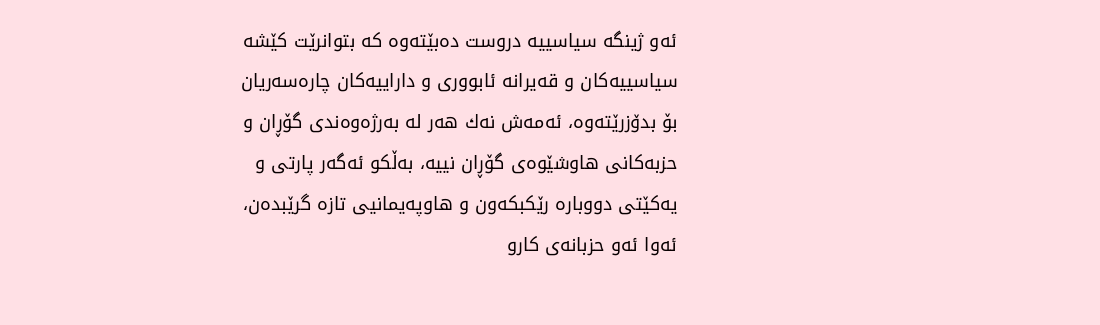ئەو ژینگە سیاسییە دروست دەبێتەوە كە بتوانرێت كێشە سیاسییەكان و قەیرانە ئابووری و داراییەكان چارەسەریان بۆ بدۆزرێتەوە، ئەمەش نەك هەر لە بەرژەوەندی گۆڕان و حزبەكانی هاوشێوەی گۆڕان نییە، بەڵكو ئەگەر پارتی و یەكێتی دووبارە رێكبكەون و هاوپەیمانیی تازە گرێبدەن، ئەوا ئەو حزبانەی كارو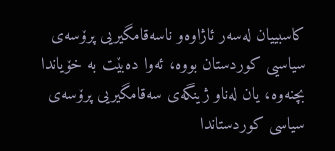كاسبییان لەسەر ئاژاوەو ناسەقامگیریی پرۆسەی سیاسیی كوردستان بووە، ئەوا دەبێت بە خۆیاندا بچنەوە، یان لەناو ژینگەی سەقامگیریی پرۆسەی سیاسی كوردستاندا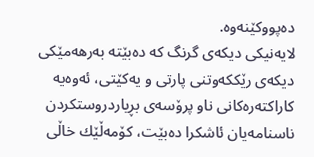دەپووكێنەوە.
لایەنیكی دیكەی گرنگ كە دەبێتە بەرهەمێكی دیكەی رێككەوتنی پارتی و یەكێتی، ئەوەیە كاراكتەرەكانی ناو پرۆسەی بڕیاردروستكردن ناسنامەیان ئاشكرا دەبێت، كۆمەڵێك خاڵی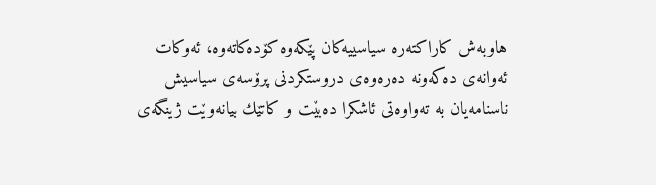هاوبەش كاراكتەرە سیاسییەكان پێكەوە كۆدەكاتەوە، ئەوكات ئەوانەی دەكەونە دەرەوەی دروستكردنی پرۆسەی سیاسیش ناسنامەیان بە تەواوەتی ئاشكرا دەبێت و كاتێك بیانەوێت ژینگەی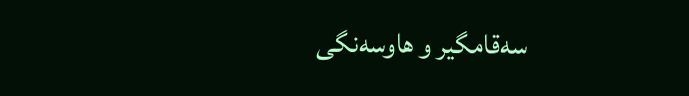سەقامگیر و هاوسەنگی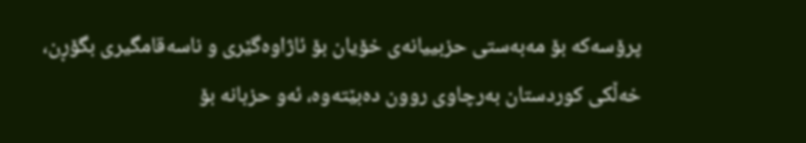پرۆسەكە بۆ مەبەستی حزبییانەی خۆیان بۆ ئاژاوەگێری و ناسەقامگیری بگۆڕن، خەڵكی كوردستان بەرچاوی روون دەبێتەوە، ئەو حزبانە بۆ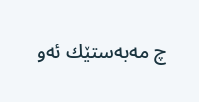چ مەبەستێك ئەو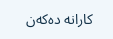كارانە دەكەن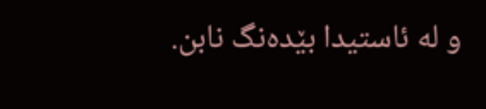و لە ئاستیدا بێدەنگ نابن.